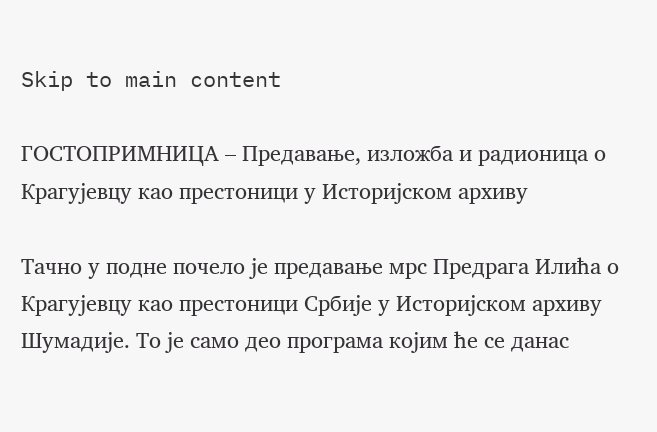Skip to main content

ГОСТОПРИМНИЦА – Предавање, изложба и радионица о Крагујевцу као престоници у Историјском архиву

Тачно у подне почело је предавање мрс Предрага Илића о Крагујевцу као престоници Србије у Историјском архиву Шумадије. То је само део програма којим ће се данас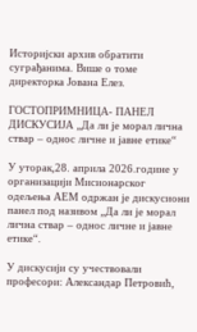Историјски архив обратити суграђанима. Више о томе директорка Јована Елез.

ГОСТОПРИМНИЦА- ПАНЕЛ ДИСКУСИЈА „Да ли је морал лична ствар – однос личне и јавне етике“

У уторак,28. априла 2026.године у организацији Мисионарског одељења АЕМ одржан је дискусиони панел под називом „Да ли је морал лична ствар – однос личне и јавне етике“.

У дискусији су учествовали професори: Александар Петровић,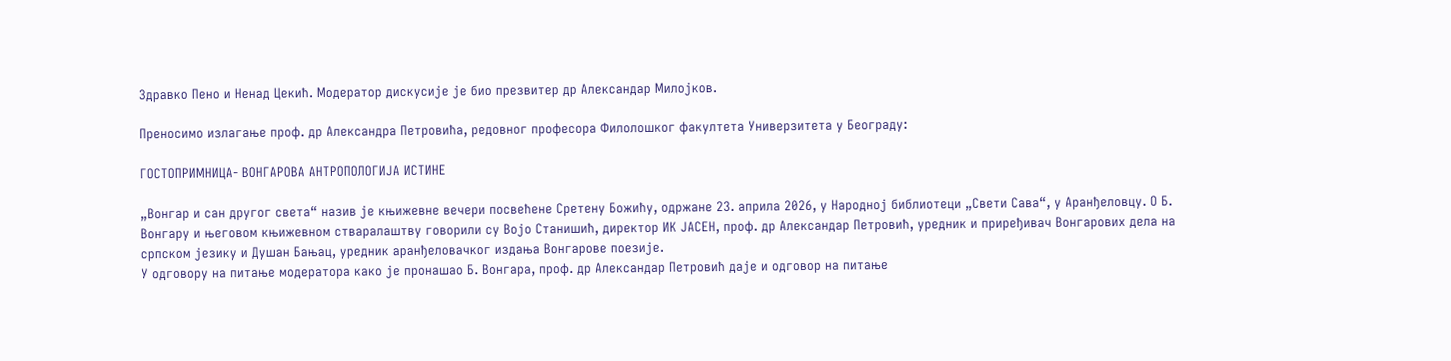Здравко Пено и Ненад Цекић. Модератор дискусије је био презвитер др Александар Милојков.

Преносимо излагање проф. др Александра Петровића, редовног професора Филолошког факултета Универзитета у Београду:

ГОСТОПРИМНИЦА- ВОНГАРОВА АНТРОПОЛОГИЈА ИСТИНЕ

„Вонгар и сан другог света“ назив је књижевне вечери посвећене Сретену Божићу, одржане 23. априла 2026, у Народној библиотеци „Свети Сава“, у Аранђеловцу. О Б. Вонгару и његовом књижевном стваралаштву говорили су Војо Станишић, директор ИК ЈАСЕН, проф. др Александар Петровић, уредник и приређивач Вонгарових дела на српском језику и Душан Бањац, уредник аранђеловачког издања Вонгарове поезије.
У одговору на питање модератора како је пронашао Б. Вонгара, проф. др Александар Петровић даје и одговор на питање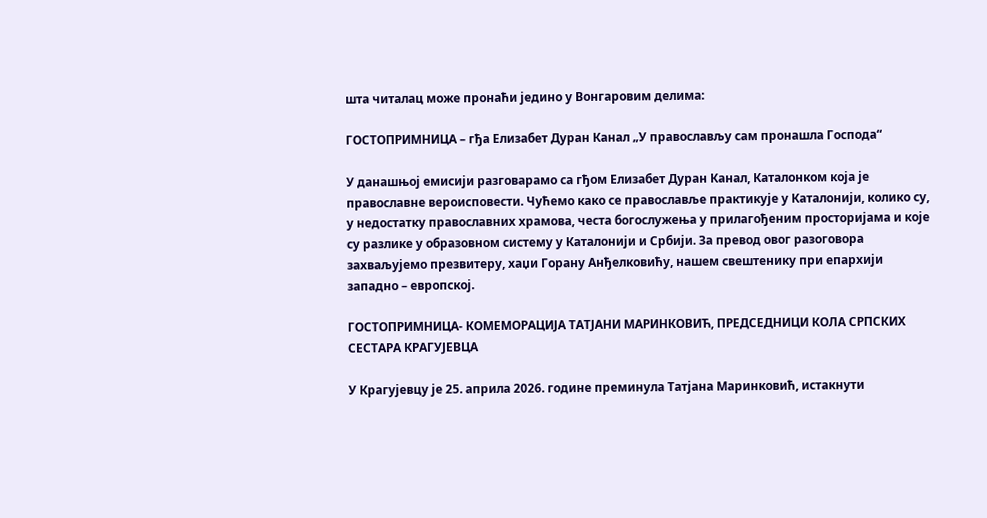шта читалац може пронаћи једино у Вонгаровим делима:

ГОСТОПРИМНИЦА – гђа Елизабет Дуран Канал „У православљу сам пронашла Господа“

У данашњој емисији разговарамо са гђом Елизабет Дуран Канал, Каталонком која је православне вероисповести. Чућемо како се православље практикује у Каталонији, колико су, у недостатку православних храмова, честа богослужења у прилагођеним просторијама и које су разлике у образовном систему у Каталонији и Србији. За превод овог разоговора захваљујемо презвитеру, хаџи Горану Анђелковићу, нашем свештенику при епархији западно – европској.

ГОСТОПРИМНИЦА- КОМЕМОРАЦИЈА ТАТЈАНИ МАРИНКОВИЋ, ПРЕДСЕДНИЦИ КОЛА СРПСКИХ СЕСТАРА КРАГУЈЕВЦА

У Крагујевцу је 25. априла 2026. године преминула Татјана Маринковић, истакнути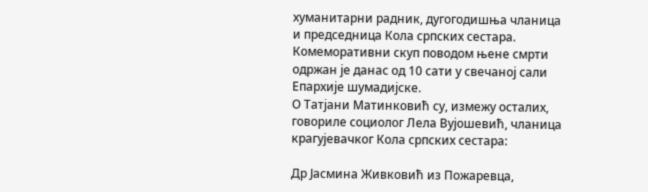хуманитарни радник, дугогодишња чланица и председница Кола српских сестара.
Комеморативни скуп поводом њене смрти одржан је данас од 10 сати у свечаној сали Епархије шумадијске.
О Татјани Матинковић су, измежу осталих, говориле социолог Лела Вујошевић, чланица крагујевачког Кола српских сестара:

Др Јасмина Живковић из Пожаревца,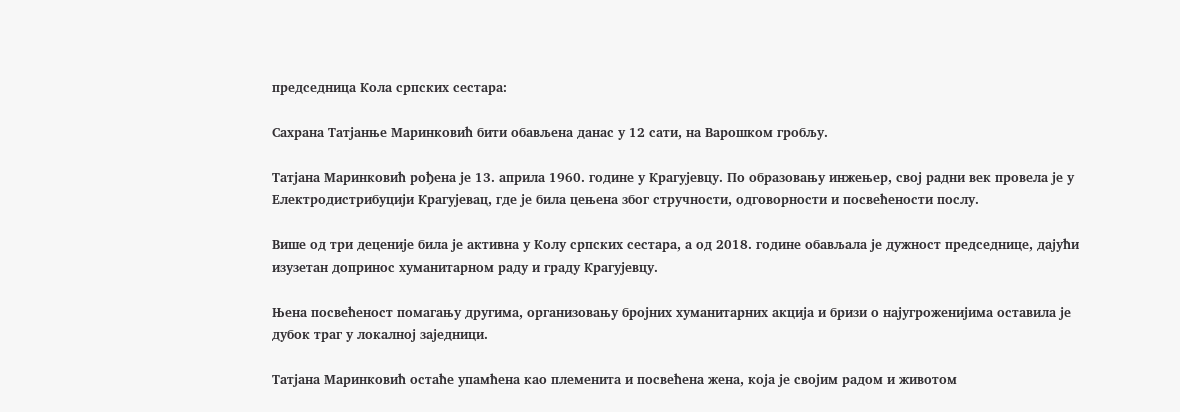председница Кола српских сестара:

Сахрана Татјанње Маринковић бити обављена данас у 12 сати, на Варошком гробљу.

Татјана Маринковић рођена је 13. априла 1960. године у Крагујевцу. По образовању инжењер, свој радни век провела је у Електродистрибуцији Крагујевац, где је била цењена због стручности, одговорности и посвећености послу.

Више од три деценије била је активна у Колу српских сестара, а од 2018. године обављала је дужност председнице, дајући изузетан допринос хуманитарном раду и граду Крагујевцу.

Њена посвећеност помагању другима, организовању бројних хуманитарних акција и бризи о најугроженијима оставила је дубок траг у локалној заједници.

Татјана Маринковић остаће упамћена као племенита и посвећена жена, која је својим радом и животом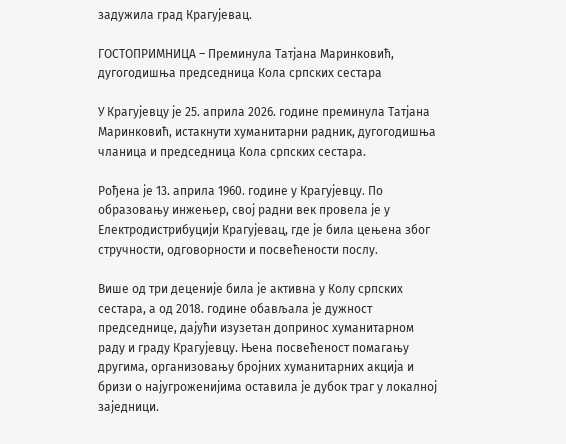задужила град Крагујевац.

ГОСТОПРИМНИЦА – Преминула Татјана Маринковић, дугогодишња председница Кола српских сестара

У Крагујевцу је 25. априла 2026. године преминула Татјана Маринковић, истакнути хуманитарни радник, дугогодишња чланица и председница Кола српских сестара.

Рођена је 13. априла 1960. године у Крагујевцу. По образовању инжењер, свој радни век провела је у Електродистрибуцији Крагујевац, где је била цењена због стручности, одговорности и посвећености послу.

Више од три деценије била је активна у Колу српских сестара, а од 2018. године обављала је дужност председнице, дајући изузетан допринос хуманитарном раду и граду Крагујевцу. Њена посвећеност помагању другима, организовању бројних хуманитарних акција и бризи о најугроженијима оставила је дубок траг у локалној заједници.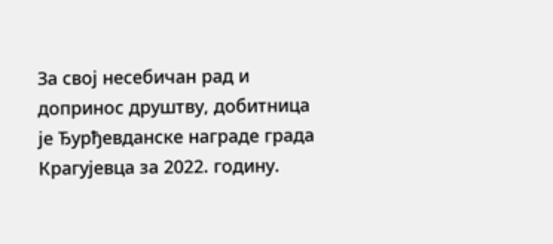За свој несебичан рад и допринос друштву, добитница је Ђурђевданске награде града Крагујевца за 2022. годину.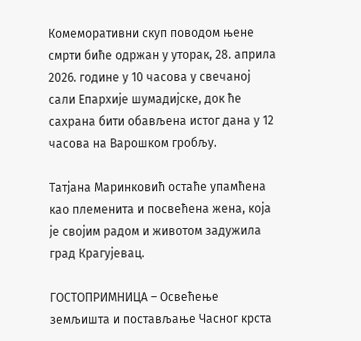Комеморативни скуп поводом њене смрти биће одржан у уторак, 28. априла 2026. године у 10 часова у свечаној сали Епархије шумадијске, док ће сахрана бити обављена истог дана у 12 часова на Варошком гробљу.

Татјана Маринковић остаће упамћена као племенита и посвећена жена, која је својим радом и животом задужила град Крагујевац.

ГОСТОПРИМНИЦА – Освећење земљишта и постављање Часног крста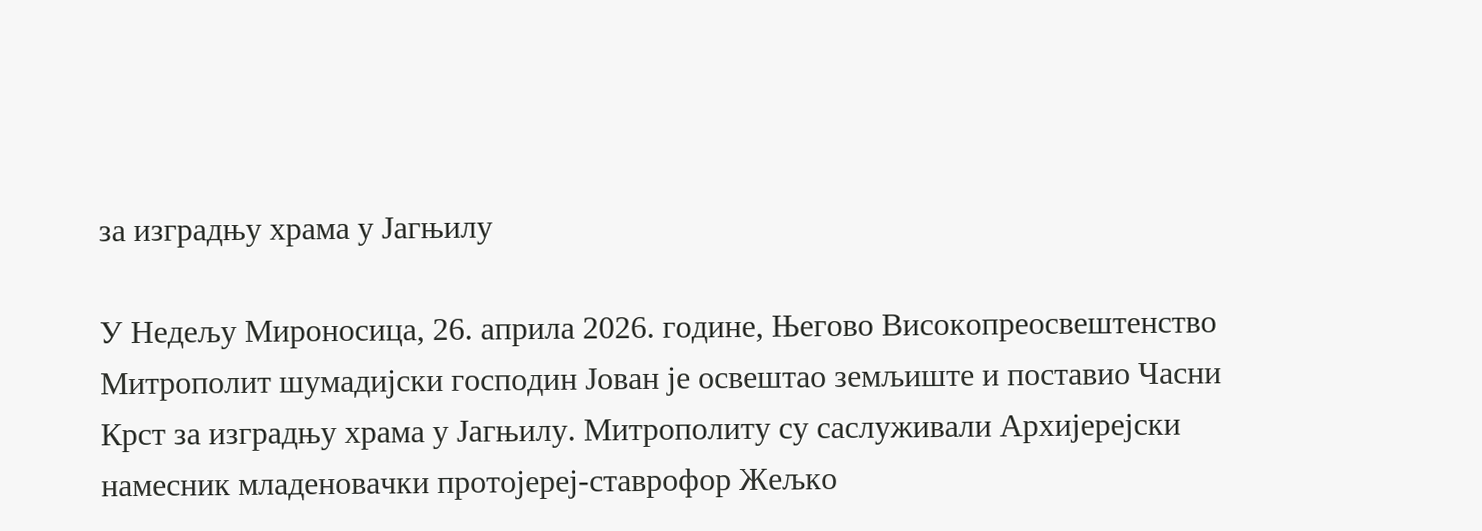за изградњу храма у Јагњилу

У Недељу Мироносица, 26. априла 2026. године, Његово Високопреосвештенство Митрополит шумадијски господин Јован је освештао земљиште и поставио Часни Крст за изградњу храма у Јагњилу. Митрополиту су саслуживали Архијерејски намесник младеновачки протојереј-ставрофор Жељко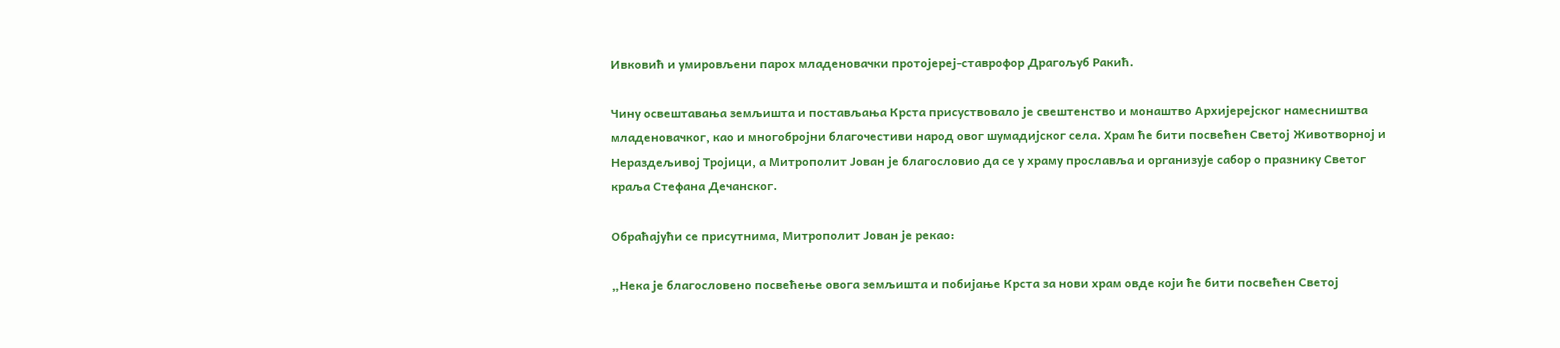Ивковић и умировљени парох младеновачки протојереј-ставрофор Драгољуб Ракић.

Чину освештавања земљишта и постављања Крста присуствовало је свештенство и монаштво Архијерејског намесништва младеновачког, као и многобројни благочестиви народ овог шумадијског села. Храм ће бити посвећен Светој Животворној и Нераздељивој Тројици, а Митрополит Јован је благословио да се у храму прославља и организује сабор о празнику Светог краља Стефана Дечанског.

Обраћајући се присутнима, Митрополит Јован је рекао:

„Нека је благословено посвећење овога земљишта и побијање Крста за нови храм овде који ће бити посвећен Светој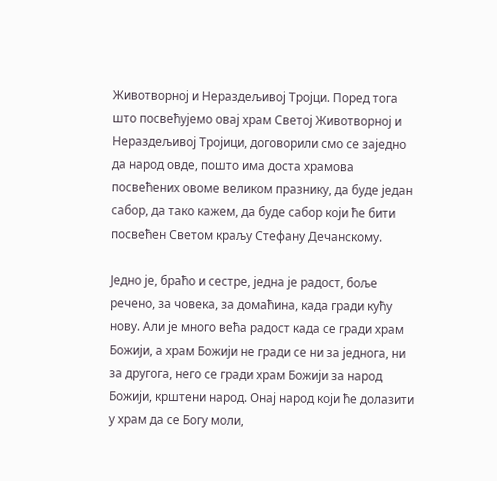Животворној и Нераздељивој Тројци. Поред тога што посвећујемо овај храм Светој Животворној и Нераздељивој Тројици, договорили смо се заједно да народ овде, пошто има доста храмова посвећених овоме великом празнику, да буде један сабор, да тако кажем, да буде сабор који ће бити посвећен Светом краљу Стефану Дечанскому.

Једно је, браћо и сестре, једна је радост, боље речено, за човека, за домаћина, када гради кућу нову. Али је много већа радост када се гради храм Божији, а храм Божији не гради се ни за једнога, ни за другога, него се гради храм Божији за народ Божији, крштени народ. Онај народ који ће долазити у храм да се Богу моли,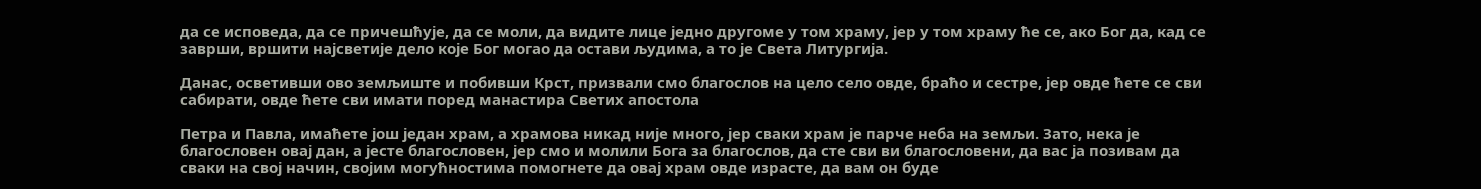да се исповеда, да се причешћује, да се моли, да видите лице једно другоме у том храму, јер у том храму ће се, ако Бог да, кад се заврши, вршити најсветије дело које Бог могао да остави људима, а то је Света Литургија.

Данас, осветивши ово земљиште и побивши Крст, призвали смо благослов на цело село овде, браћо и сестре, јер овде ћете се сви сабирати, овде ћете сви имати поред манастира Светих апостола

Петра и Павла, имаћете још један храм, а храмова никад није много, јер сваки храм је парче неба на земљи. Зато, нека је благословен овај дан, а јесте благословен, јер смо и молили Бога за благослов, да сте сви ви благословени, да вас ја позивам да сваки на свој начин, својим могућностима помогнете да овај храм овде израсте, да вам он буде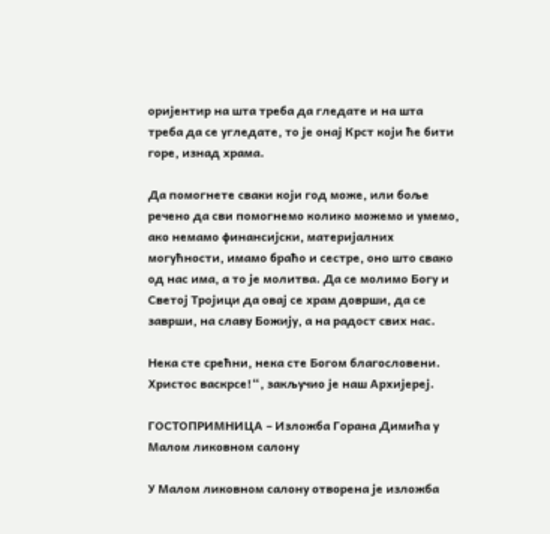оријентир на шта треба да гледате и на шта треба да се угледате, то је онај Крст који ће бити горе, изнад храма.

Да помогнете сваки који год може, или боље речено да сви помогнемо колико можемо и умемо, ако немамо финансијски, материјалних могућности, имамо браћо и сестре, оно што свако од нас има, а то је молитва. Да се молимо Богу и Светој Тројици да овај се храм доврши, да се заврши, на славу Божију, а на радост свих нас.

Нека сте срећни, нека сте Богом благословени. Христос васкрсе!“, закључио је наш Архијереј.

ГОСТОПРИМНИЦА – Изложба Горана Димића у Малом ликовном салону

У Малом ликовном салону отворена је изложба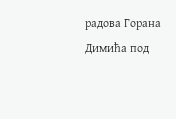радова Горана Димића под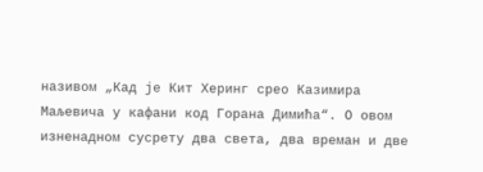називом „Кад је Кит Херинг срео Казимира Маљевича у кафани код Горана Димића“. О овом изненадном сусрету два света, два времан и две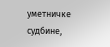уметничке судбине,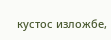кустос изложбе,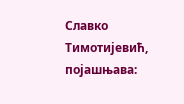Славко Тимотијевић, појашњава: